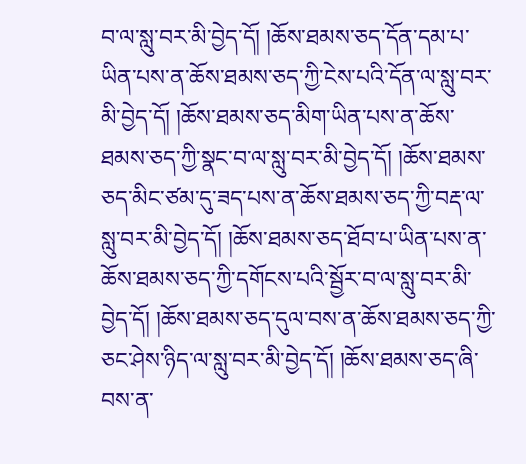བ་ལ་སླུ་བར་མི་བྱེད་དོ། །ཆོས་ཐམས་ཅད་དོན་དམ་པ་ཡིན་པས་ན་ཆོས་ཐམས་ཅད་ཀྱི་ངེས་པའི་དོན་ལ་སླུ་བར་མི་བྱེད་དོ། །ཆོས་ཐམས་ཅད་མིག་ཡིན་པས་ན་ཆོས་ཐམས་ཅད་ཀྱི་སྣང་བ་ལ་སླུ་བར་མི་བྱེད་དོ། །ཆོས་ཐམས་ཅད་མིང་ཙམ་དུ་ཟད་པས་ན་ཆོས་ཐམས་ཅད་ཀྱི་བརྡ་ལ་སླུ་བར་མི་བྱེད་དོ། །ཆོས་ཐམས་ཅད་ཐོབ་པ་ཡིན་པས་ན་ཆོས་ཐམས་ཅད་ཀྱི་དགོངས་པའི་སྦྱོར་བ་ལ་སླུ་བར་མི་བྱེད་དོ། །ཆོས་ཐམས་ཅད་དུལ་བས་ན་ཆོས་ཐམས་ཅད་ཀྱི་ཅང་ཤེས་ཉིད་ལ་སླུ་བར་མི་བྱེད་དོ། །ཆོས་ཐམས་ཅད་ཞི་བས་ན་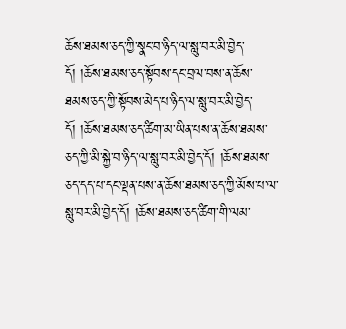ཆོས་ཐམས་ཅད་ཀྱི་སྣང་བ་ཉིད་ལ་སླུ་བར་མི་བྱེད་དོ། །ཆོས་ཐམས་ཅད་སྟོབས་དང་བྲལ་བས་ན་ཆོས་ཐམས་ཅད་ཀྱི་སྟོབས་མེད་པ་ཉིད་ལ་སླུ་བར་མི་བྱེད་དོ། །ཆོས་ཐམས་ཅད་ཚིག་མ་ཡིན་པས་ན་ཆོས་ཐམས་ཅད་ཀྱི་མི་སྐྱེ་བ་ཉིད་ལ་སླུ་བར་མི་བྱེད་དོ། །ཆོས་ཐམས་ཅད་དད་པ་དང་ལྡན་པས་ན་ཆོས་ཐམས་ཅད་ཀྱི་མོས་པ་ལ་སླུ་བར་མི་བྱེད་དོ། །ཆོས་ཐམས་ཅད་ཚིག་གི་ལམ་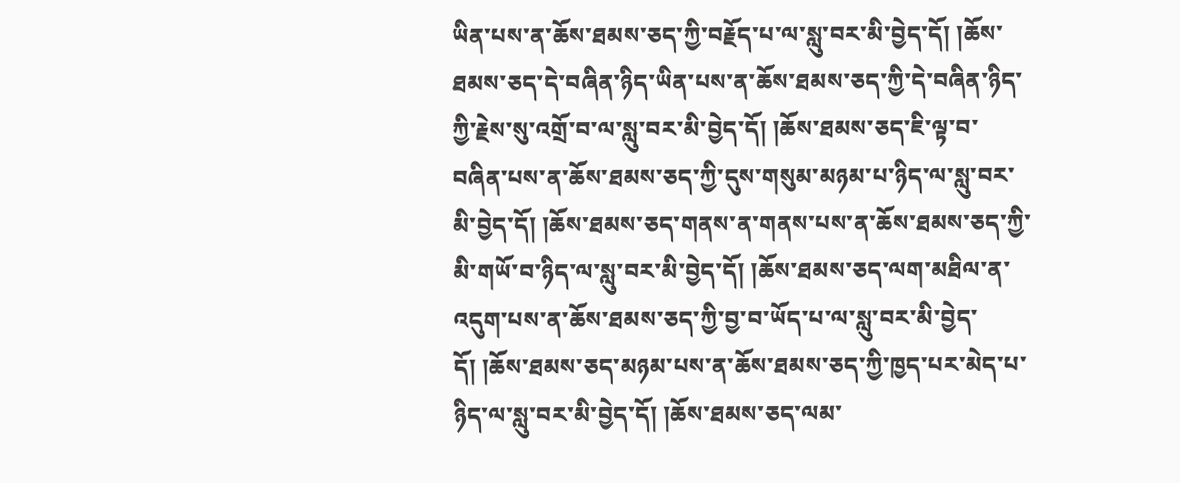ཡིན་པས་ན་ཆོས་ཐམས་ཅད་ཀྱི་བརྗོད་པ་ལ་སླུ་བར་མི་བྱེད་དོ། །ཆོས་ཐམས་ཅད་དེ་བཞིན་ཉིད་ཡིན་པས་ན་ཆོས་ཐམས་ཅད་ཀྱི་དེ་བཞིན་ཉིད་ཀྱི་རྗེས་སུ་འགྲོ་བ་ལ་སླུ་བར་མི་བྱེད་དོ། །ཆོས་ཐམས་ཅད་ཇི་ལྟ་བ་བཞིན་པས་ན་ཆོས་ཐམས་ཅད་ཀྱི་དུས་གསུམ་མཉམ་པ་ཉིད་ལ་སླུ་བར་མི་བྱེད་དོ། །ཆོས་ཐམས་ཅད་གནས་ན་གནས་པས་ན་ཆོས་ཐམས་ཅད་ཀྱི་མི་གཡོ་བ་ཉིད་ལ་སླུ་བར་མི་བྱེད་དོ། །ཆོས་ཐམས་ཅད་ལག་མཐིལ་ན་འདུག་པས་ན་ཆོས་ཐམས་ཅད་ཀྱི་བྱ་བ་ཡོད་པ་ལ་སླུ་བར་མི་བྱེད་དོ། །ཆོས་ཐམས་ཅད་མཉམ་པས་ན་ཆོས་ཐམས་ཅད་ཀྱི་ཁྱད་པར་མེད་པ་ཉིད་ལ་སླུ་བར་མི་བྱེད་དོ། །ཆོས་ཐམས་ཅད་ལམ་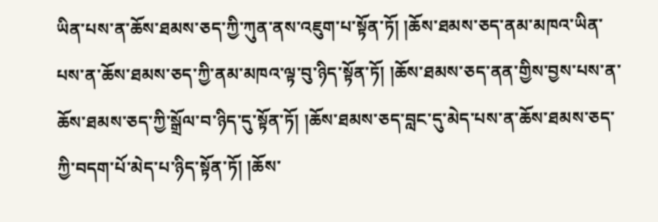ཡིན་པས་ན་ཆོས་ཐམས་ཅད་ཀྱི་ཀུན་ནས་འཇུག་པ་སྟོན་ཏོ། །ཆོས་ཐམས་ཅད་ནམ་མཁའ་ཡིན་པས་ན་ཆོས་ཐམས་ཅད་ཀྱི་ནམ་མཁའ་ལྟ་བུ་ཉིད་སྟོན་ཏོ། །ཆོས་ཐམས་ཅད་ནན་གྱིས་བྱས་པས་ན་ཆོས་ཐམས་ཅད་ཀྱི་སྒྲོལ་བ་ཉིད་དུ་སྟོན་ཏོ། །ཆོས་ཐམས་ཅད་བླང་དུ་མེད་པས་ན་ཆོས་ཐམས་ཅད་ཀྱི་བདག་པོ་མེད་པ་ཉིད་སྟོན་ཏོ། །ཆོས་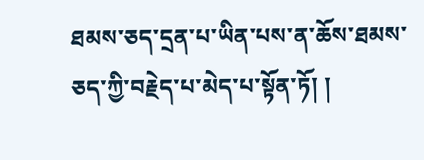ཐམས་ཅད་དྲན་པ་ཡིན་པས་ན་ཆོས་ཐམས་ཅད་ཀྱི་བརྗེད་པ་མེད་པ་སྟོན་ཏོ། །